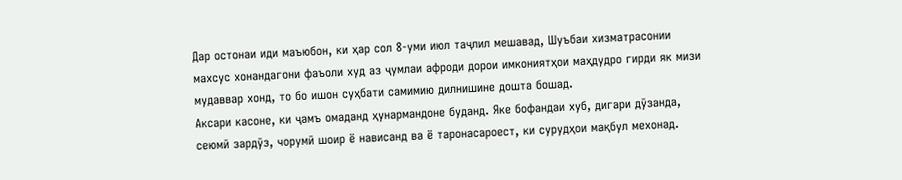Дар остонаи иди маъюбон, ки ҳар сол 8-уми июл таҷлил мешавад, Шуъбаи хизматрасонии махсус хонандагони фаъоли худ аз ҷумлаи афроди дорои имкониятҳои маҳдудро гирди як мизи мудаввар хонд, то бо ишон суҳбати самимию дилнишине дошта бошад.
Аксари касоне, ки ҷамъ омаданд ҳунармандоне буданд. Яке бофандаи хуб, дигари дӯзанда, сеюмӣ зардӯз, чорумӣ шоир ё нависанд ва ё таронасароест, ки сурудҳои мақбул мехонад.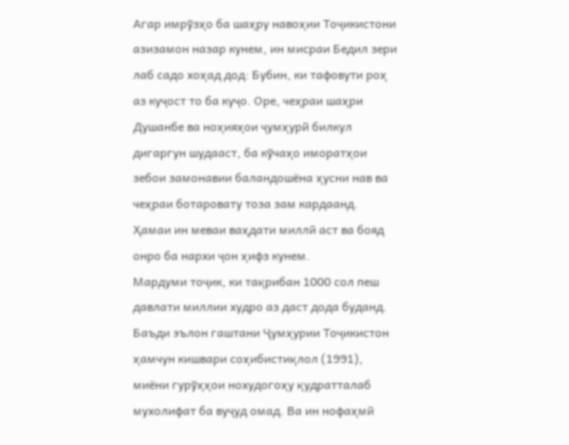Агар имрўзҳо ба шаҳру навоҳии Тоҷикистони азизамон назар кунем, ин мисраи Бедил зери лаб садо хоҳад дод: Бубин, ки тафовути роҳ аз куҷост то ба куҷо. Оре, чеҳраи шаҳри Душанбе ва ноҳияҳои ҷумҳурӣ билкул дигаргун шудааст, ба кўчаҳо иморатҳои зебои замонавии баландошёна ҳусни нав ва чеҳраи ботаровату тоза зам кардаанд. Ҳамаи ин меваи ваҳдати миллӣ аст ва бояд онро ба нархи ҷон ҳифз кунем.
Мардуми тоҷик, ки тақрибан 1000 сол пеш давлати миллии худро аз даст дода буданд. Баъди эълон гаштани Ҷумҳурии Тоҷикистон ҳамчун кишвари соҳибистиқлол (1991), миёни гурўҳҳои нохудогоҳу қудратталаб мухолифат ба вуҷуд омад. Ва ин нофаҳмӣ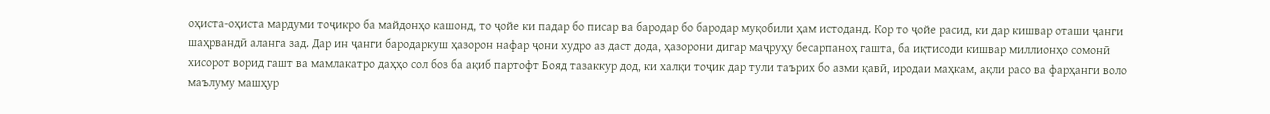оҳиста-оҳиста мардуми тоҷикро ба майдонҳо кашонд, то ҷойе ки падар бо писар ва бародар бо бародар муқобили ҳам истоданд. Кор то ҷойе расид, ки дар кишвар оташи ҷанги шаҳрвандӣ аланга зад. Дар ин ҷанги бародаркуш ҳазорон нафар ҷони худро аз даст дода, ҳазорони дигар маҷруҳу бесарпаноҳ гашта, ба иқтисоди кишвар миллионҳо сомонӣ хисорот ворид гашт ва мамлакатро даҳҳо сол боз ба ақиб партофт Бояд тазаккур дод, ки халқи тоҷик дар тули таърих бо азми қавӣ, иродаи маҳкам, ақли расо ва фарҳанги воло маълуму машҳур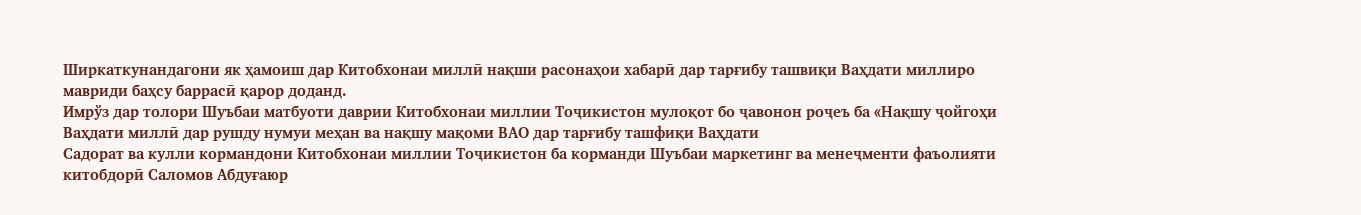Ширкаткунандагони як ҳамоиш дар Китобхонаи миллӣ нақши расонаҳои хабарӣ дар тарғибу ташвиқи Ваҳдати миллиро мавриди баҳсу баррасӣ қарор доданд.
Имрўз дар толори Шуъбаи матбуоти даврии Китобхонаи миллии Тоҷикистон мулоқот бо ҷавонон роҷеъ ба «Нақшу ҷойгоҳи Ваҳдати миллӣ дар рушду нумуи меҳан ва нақшу мақоми ВАО дар тарғибу ташфиқи Ваҳдати
Садорат ва кулли кормандони Китобхонаи миллии Тоҷикистон ба корманди Шуъбаи маркетинг ва менеҷменти фаъолияти китобдорӣ Саломов Абдуғаюр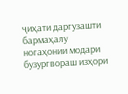ҷиҳати даргузашти бармаҳалу ногаҳонии модари бузургвораш изҳори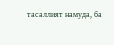тасаллият намуда, ба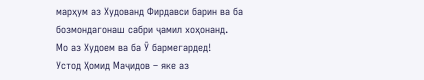марҳум аз Худованд Фирдавси барин ва ба бозмондагонаш сабри ҷамил хоҳонанд.
Мо аз Худоем ва ба Ӯ бармегардед!
Устод Ҳомид Маҷидов – яке аз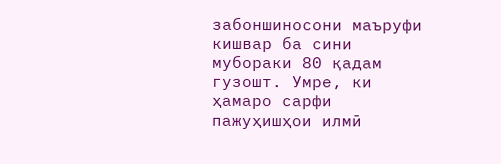забоншиносони маъруфи кишвар ба сини мубораки 80 қадам гузошт. Умре, ки ҳамаро сарфи пажуҳишҳои илмӣ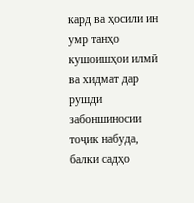кард ва ҳосили ин умр танҳо кушоишҳои илмӣ ва хидмат дар рушди забоншиносии тоҷик набуда, балки садҳо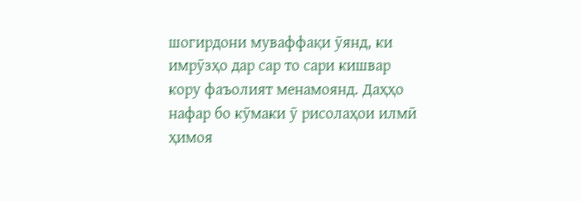шогирдони муваффақи ӯянд, ки имрӯзҳо дар сар то сари кишвар кору фаъолият менамоянд. Даҳҳо нафар бо кӯмаки ӯ рисолаҳои илмӣ ҳимоя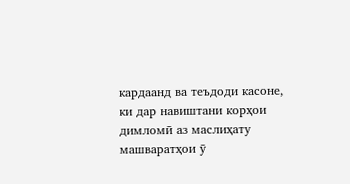кардаанд ва теъдоди касоне, ки дар навиштани корҳои димломӣ аз маслиҳату машваратҳои ӯ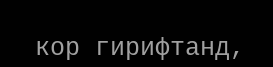кор гирифтанд,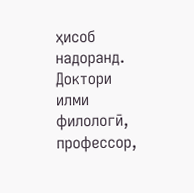ҳисоб надоранд.
Доктори илми филологӣ, профессор,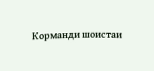Корманди шоистаи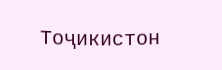Тоҷикистон